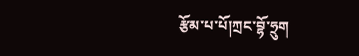རྩོམ་པ་པོ།ཀྲང་བྷོ་ཧྲུག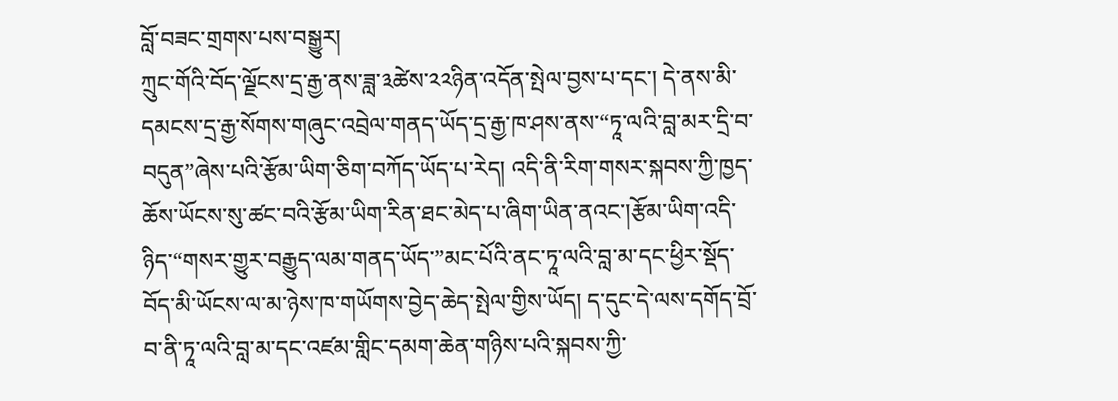བློ་བཟང་གྲགས་པས་བསྒྱུར།
ཀྲུང་གོའི་བོད་ལྗོངས་དྲ་རྒྱ་ནས་ཟླ་༣ཚེས་༢༢ཉིན་འདོན་སྤེལ་བྱས་པ་དང་། དེ་ནས་མི་དམངས་དྲ་རྒྱ་སོགས་གཞུང་འབྲེལ་གནད་ཡོད་དྲ་རྒྱ་ཁ་ཤས་ནས་“ཏཱ་ལའི་བླ་མར་དྲི་བ་བདུན”ཞེས་པའི་རྩོམ་ཡིག་ཅིག་བཀོད་ཡོད་པ་རེད། འདི་ནི་རིག་གསར་སྐབས་ཀྱི་ཁྱད་ཆོས་ཡོངས་སུ་ཚང་བའི་རྩོམ་ཡིག་རིན་ཐང་མེད་པ་ཞིག་ཡིན་ནའང་།རྩོམ་ཡིག་འདི་ཉིད་“གསར་གྱུར་བརྒྱུད་ལམ་གནད་ཡོད་”མང་པོའི་ནང་ཏཱ་ལའི་བླ་མ་དང་ཕྱིར་སྡོད་བོད་མི་ཡོངས་ལ་མ་ཉེས་ཁ་གཡོགས་བྱེད་ཆེད་སྤེལ་གྱིས་ཡོད། ད་དུང་དེ་ལས་དགོད་བྲོ་བ་ནི་ཏཱ་ལའི་བླ་མ་དང་འཛམ་གླིང་དམག་ཆེན་གཉིས་པའི་སྐབས་ཀྱི་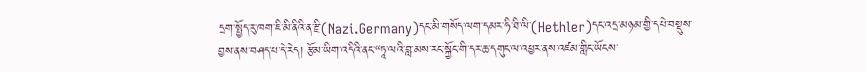དྲག་སྤྱོད་རུ་ཁག་ཇི་མི་ནིའི་ན་རྫི(Nazi.Germany)དང་མི་གསོད་ལག་དམར་ཧི་ཐི་ལི་(Hethler)དང་འདྲ་མཉམ་གྱི་དཔེ་བསྡུས་བྱས་ནས་བཤད་པ་དེ་རེད། རྩོམ་ཡིག་འདིའི་ནང་“ཏཱ་ལའི་བླ་མས་རང་སྐྱོང་གི་དར་ཆ་དགུང་ལ་འཕྱར་ནས་འཛམ་གླིང་ཡོངས་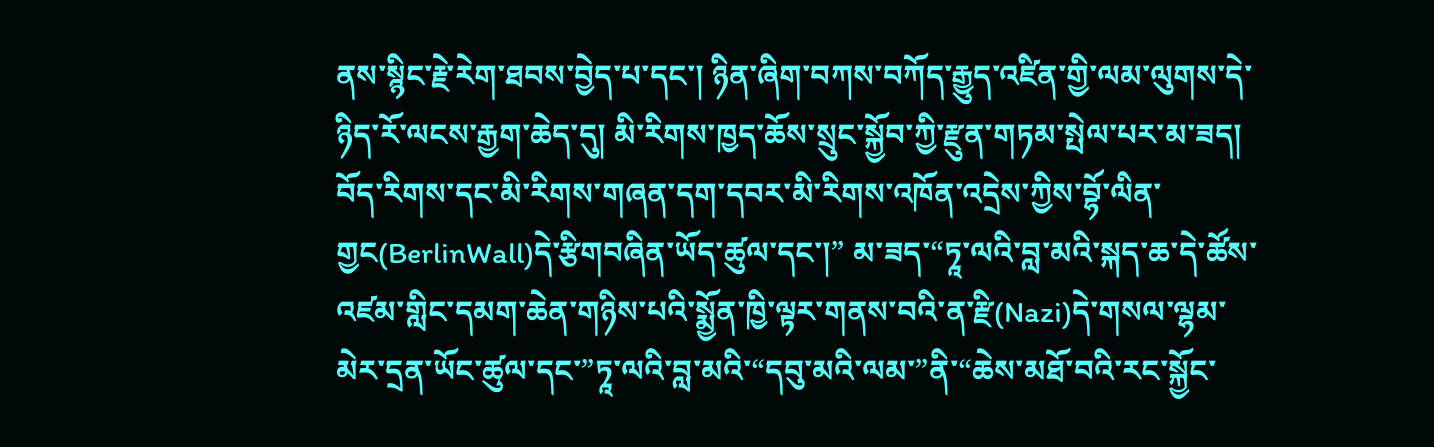ནས་སྙིང་རྗེ་རེག་ཐབས་བྱེད་པ་དང་། ཉིན་ཞིག་བཀས་བཀོད་རྒྱུད་འཛིན་གྱི་ལམ་ལུགས་དེ་ཉིད་རོ་ལངས་རྒྱག་ཆེད་དུ། མི་རིགས་ཁྱད་ཆོས་སྲུང་སྐྱོབ་ཀྱི་རྫུན་གཏམ་སྤེལ་པར་མ་ཟད། བོད་རིགས་དང་མི་རིགས་གཞན་དག་དབར་མི་རིགས་འཁོན་འདྲེས་ཀྱིས་བྷོ་ལིན་གྱང(BerlinWall)དེ་རྩིགབཞིན་ཡོད་ཚུལ་དང་།” མ་ཟད་“ཏཱ་ལའི་བླ་མའི་སྐད་ཆ་དེ་ཚོས་འཛམ་གླིང་དམག་ཆེན་གཉིས་པའི་སྨྱོན་ཁྱི་ལྟར་གནས་བའི་ན་རྫི(Nazi)དེ་གསལ་ལྷམ་མེར་དྲན་ཡོང་ཚུལ་དང་”ཏཱ་ལའི་བླ་མའི་“དབུ་མའི་ལམ་”ནི་“ཆེས་མཐོ་བའི་རང་སྐྱོང་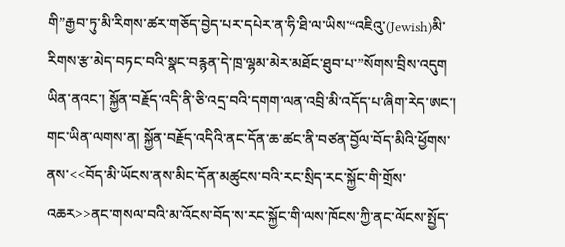གི”རྒྱབ་ཏུ་མི་རིགས་ཚར་གཅོད་བྱེད་པར་དཔེར་ན་ཧི་ཐི་ལ་ཡིས་“འཇིའུ་(Jewish)མི་རིགས་རྩ་མེད་བཏང་བའི་སྣང་བརྙན་དེ་ཁྲ་ལྷམ་མེར་མཐོང་ཐུབ་པ་”སོགས་བྲིས་འདུག
ཡིན་ནའང་། སྐྱོན་བརྗོད་འདི་ནི་ཅི་འདྲ་བའི་དགག་ལན་འབྲི་མི་འདོད་པ་ཞིག་རེད་ཨང་། གང་ཡིན་ལགས་ན། སྐྱོན་བརྗོད་འདིའི་ནང་དོན་ཆ་ཚང་ནི་བཙན་བྱོལ་བོད་མིའི་ཕྱོགས་ནས་<<བོད་མི་ཡོངས་ནས་མིང་དོན་མཚུངས་བའི་རང་སྲིད་རང་སྐྱོང་གི་གྲོས་འཆར>>ནང་གསལ་བའི་མ་འོངས་བོད་ས་རང་སྐྱོང་གི་ལས་ཁོངས་ཀྱི་ནང་ལོངས་སྤྱོད་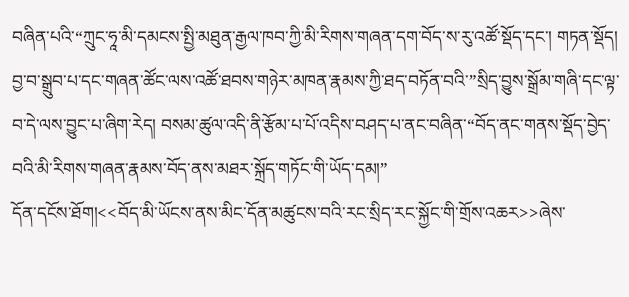བཞིན་པའི་“ཀྲུང་ཧཱ་མི་དམངས་སྤྱི་མཐུན་རྒྱལ་ཁབ་ཀྱི་མི་རིགས་གཞན་དག་བོད་ས་རུ་འཚོ་སྡོད་དང་། གཏན་སྡོད། བྱ་བ་སྒྲུབ་པ་དང་གཞན་ཚོང་ལས་འཚོ་ཐབས་གཉེར་མཁན་རྣམས་ཀྱི་ཐད་བཏོན་བའི་”སྲིད་བྱུས་སྒྲོམ་གཞི་དང་ལྟ་བ་དེ་ལས་བྱུང་པ་ཞིག་རེད། བསམ་ཚུལ་འདི་ནི་རྩོམ་པ་པོ་འདིས་བཤད་པ་ནང་བཞིན་“བོད་ནང་གནས་སྡོད་བྱེད་བའི་མི་རིགས་གཞན་རྣམས་བོད་ནས་མཐར་སྐྲོད་གཏོང་གི་ཡོད་དམ།”
དོན་དངོས་ཐོག།<<བོད་མི་ཡོངས་ནས་མིང་དོན་མཚུངས་བའི་རང་སྲིད་རང་སྐྱོང་གི་གྲོས་འཆར>>ཞེས་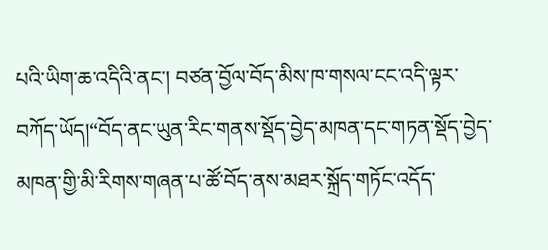པའི་ཡིག་ཆ་འདིའི་ནང་། བཙན་བྱོལ་བོད་མིས་ཁ་གསལ་ངང་འདི་ལྟར་བཀོད་ཡོད།“བོད་ནང་ཡུན་རིང་གནས་སྡོད་བྱེད་མཁན་དང་གཏན་སྡོད་བྱེད་མཁན་གྱི་མི་རིགས་གཞན་པ་ཚོ་བོད་ནས་མཐར་སྐྲོད་གཏོང་འདོད་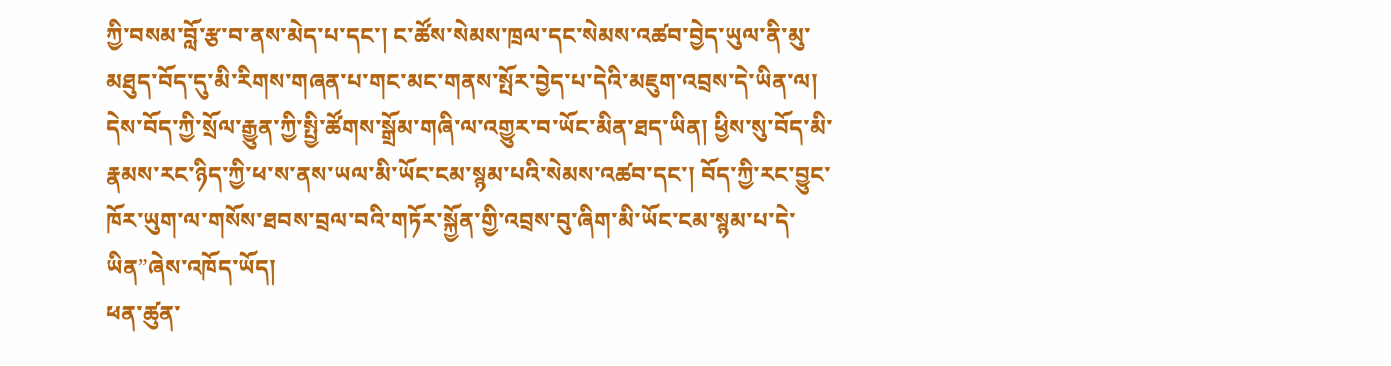ཀྱི་བསམ་བློ་རྩ་བ་ནས་མེད་པ་དང་། ང་ཚོས་སེམས་ཁྲལ་དང་སེམས་འཚབ་བྱེད་ཡུལ་ནི་མུ་མཐུད་བོད་དུ་མི་རིགས་གཞན་པ་གང་མང་གནས་སྤོར་བྱེད་པ་དེའི་མཇུག་འབྲས་དེ་ཡིན་ལ། དེས་བོད་ཀྱི་སྲོལ་རྒྱུན་ཀྱི་སྤྱི་ཚོགས་སྒྲོམ་གཞི་ལ་འགྱུར་བ་ཡོང་མིན་ཐད་ཡིན། ཕྱིས་སུ་བོད་མི་རྣམས་རང་ཉིད་ཀྱི་ཕ་ས་ནས་ཡལ་མི་ཡོང་ངམ་སྙམ་པའི་སེམས་འཚབ་དང་། བོད་ཀྱི་རང་བྱུང་ཁོར་ཡུག་ལ་གསོས་ཐབས་བྲལ་བའི་གཏོར་སྐྱོན་གྱི་འབྲས་བུ་ཞིག་མི་ཡོང་ངམ་སྙམ་པ་དེ་ཡིན”ཞེས་འཁོད་ཡོད།
ཕན་ཚུན་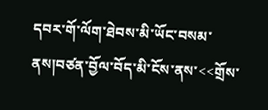དབར་གོ་ལོག་ཐེབས་མི་ཡོང་བསམ་ནས།བཙན་བྱོལ་བོད་མི་ངོས་ནས་<<གྲོས་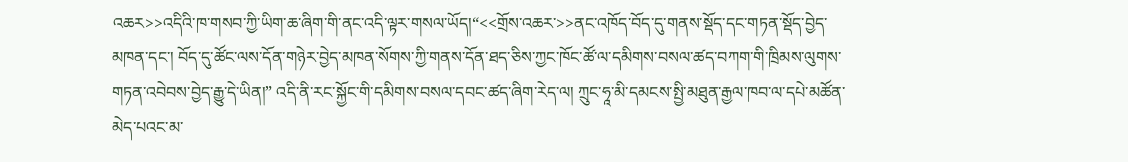འཆར>>འདིའི་ཁ་གསབ་ཀྱི་ཡིག་ཆ་ཞིག་གི་ནང་འདི་ལྟར་གསལ་ཡོད།“<<གྲོས་འཆར་>>ནང་འཁོད་བོད་དུ་གནས་སྡོད་དང་གཏན་སྡོད་བྱེད་མཁན་དང་། བོད་དུ་ཚོང་ལས་དོན་གཉེར་བྱེད་མཁན་སོགས་ཀྱི་གནས་དོན་ཐད་ཅིས་ཀྱང་ཁོང་ཚོ་ལ་དམིགས་བསལ་ཚད་བཀག་གི་ཁྲིམས་ལུགས་གཏན་འབེབས་བྱེད་རྒྱུ་དེ་ཡིན།” འདི་ནི་རང་སྐྱོང་གི་དམིགས་བསལ་དབང་ཚད་ཞིག་རེད་ལ། ཀྲུང་ཧཱ་མི་དམངས་སྤྱི་མཐུན་རྒྱལ་ཁབ་ལ་དཔེ་མཚོན་མེད་པའང་མ་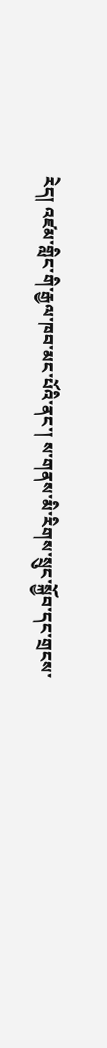རེད། འཛམ་གླིང་གི་རྒྱལ་ཁབ་མང་པོའི་ནང་། ས་གནས་མི་རིགས་སྲུང་སྐྱོབ་དང་གྲངས་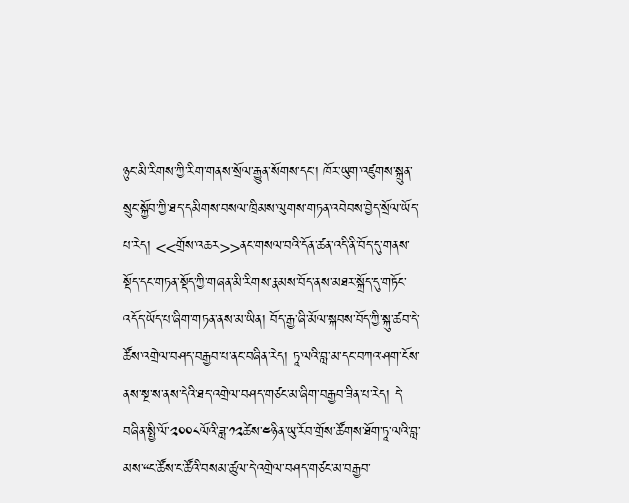ཉུང་མི་རིགས་ཀྱི་རིག་གནས་སྲོལ་རྒྱུན་སོགས་དང་། ཁོར་ཡུག་འཛུགས་སྐྲུན་སྲུང་སྐྱོབ་ཀྱི་ཐད་དམིགས་བསལ་ཁྲིམས་ལུགས་གཏན་འབེབས་བྱེད་སྲོལ་ཡོད་པ་རེད། <<གྲོས་འཆར>>ནང་གསལ་བའི་དོན་ཚན་འདི་ནི་བོད་དུ་གནས་སྡོད་དང་གཏན་སྡོད་ཀྱི་གཞན་མི་རིགས་རྣམས་བོད་ནས་མཐར་སྐྲོད་དུ་གཏོང་འདོད་ཡོད་པ་ཞིག་གཏན་ནས་མ་ཡིན། བོད་རྒྱ་ཞི་མོལ་སྐབས་བོད་ཀྱི་སྐུ་ཚབ་དེ་ཚོས་འགྲེལ་བཤད་བརྒྱབ་པ་ནང་བཞིན་རེད། ཏཱ་ལའི་བླ་མ་དང་བཀའ་ཤག་ངོས་ནས་སྔ་ས་ནས་དེའི་ཐད་འགྲེལ་བཤད་གཙང་མ་ཞིག་བརྒྱབ་ཟིན་པ་རེད། དེ་བཞིན་སྤྱི་ལོ་༢༠༠༨ལོའི་ཟླ་༡༢ཚེས་༤ཉིན་ཡུ་རོབ་གྲོས་ཚོགས་ཐོག་ཏཱ་ལའི་བླ་མས་“ང་ཚོས་ང་ཚོའི་བསམ་ཚུལ་དེ་འགྲེལ་བཤད་གཙང་མ་བརྒྱབ་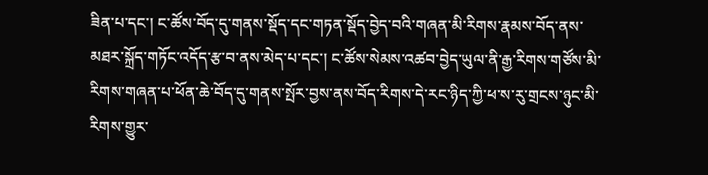ཟིན་པ་དང་། ང་ཚོས་བོད་དུ་གནས་སྡོད་དང་གཏན་སྡོད་བྱེད་བའི་གཞན་མི་རིགས་རྣམས་བོད་ནས་མཐར་སྐྲོད་གཏོང་འདོད་རྩ་བ་ནས་མེད་པ་དང་། ང་ཚོས་སེམས་འཚབ་བྱེད་ཡུལ་ནི་རྒྱ་རིགས་གཙོས་མི་རིགས་གཞན་པ་ཕོན་ཆེ་བོད་དུ་གནས་སྤོར་བྱས་ནས་བོད་རིགས་དེ་རང་ཉིད་ཀྱི་ཕ་ས་རུ་གྲངས་ཉུང་མི་རིགས་གྱུར་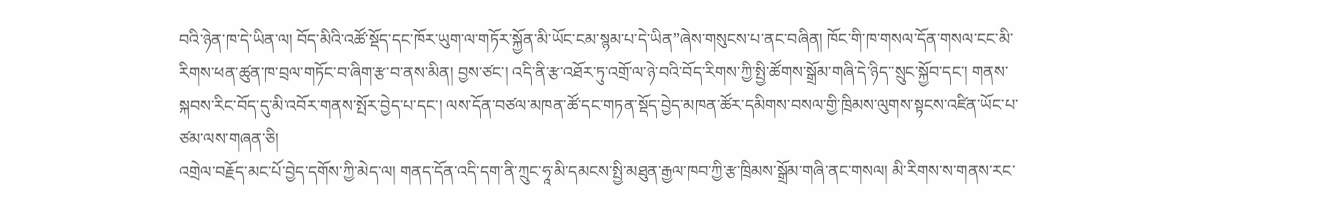བའི་ཉེན་ཁ་དེ་ཡིན་ལ། བོད་མིའི་འཚོ་སྡོད་དང་ཁོར་ཡུག་ལ་གཏོར་སྐྱོན་མི་ཡོང་ངམ་སྙམ་པ་དེ་ཡིན”ཞེས་གསུངས་པ་ནང་བཞིན། ཁོང་གི་ཁ་གསལ་དོན་གསལ་ངང་མི་རིགས་ཕན་ཚུན་ཁ་བྲལ་གཏོང་བ་ཞིག་རྩ་བ་ནས་མིན། བྱས་ཙང་། འདི་ནི་རྩ་འཐོར་ཏུ་འགྲོ་ལ་ཉེ་བའི་བོད་རིགས་ཀྱི་སྤྱི་ཚོགས་སྒྲོམ་གཞི་དེ་ཉིད་་སྲུང་སྐྱོབ་དང་། གནས་སྐབས་རིང་བོད་དུ་མི་འབོར་གནས་སྤོར་བྱེད་པ་དང་། ལས་དོན་བཙལ་མཁན་ཚོ་དང་གཏན་སྡོད་བྱེད་མཁན་ཚོར་དམིགས་བསལ་གྱི་ཁྲིམས་ལུགས་སྟངས་འཛིན་ཡོང་པ་ཙམ་ལས་གཞན་ཅི།
འགྲེལ་བརྗོད་མང་པོ་བྱེད་དགོས་ཀྱི་མེད་ལ། གནད་དོན་འདི་དག་ནི་ཀྲུང་ཧཱ་མི་དམངས་སྤྱི་མཐུན་རྒྱལ་ཁབ་ཀྱི་རྩ་ཁྲིམས་སྒྲོམ་གཞི་ནང་གསལ། མི་རིགས་ས་གནས་རང་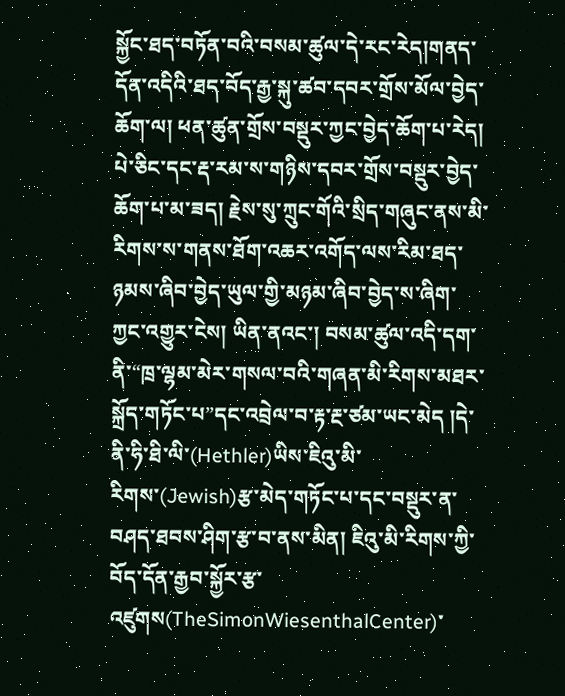སྐྱོང་ཐད་བཏོན་བའི་བསམ་ཚུལ་དེ་རང་རེད།གནད་དོན་འདིའི་ཐད་བོད་རྒྱ་སྐུ་ཚབ་དབར་གྲོས་མོལ་བྱེད་ཆོག་ལ། ཕན་ཚུན་གྲོས་བསྡུར་ཀྱང་བྱེད་ཆོག་པ་རེད། པེ་ཅིང་དང་རྡ་རམ་ས་གཉིས་དབར་གྲོས་བསྡུར་བྱེད་ཆོག་པ་མ་ཟད། རྗེས་སུ་ཀྲུང་གོའི་སྲིད་གཞུང་ནས་མི་རིགས་ས་གནས་ཐོག་འཆར་འགོད་ལས་རིམ་ཐད་ཉམས་ཞིབ་བྱེད་ཡུལ་གྱི་མཉམ་ཞིབ་བྱེད་ས་ཞིག་ཀྱང་འགྱུར་ངེས། ཡིན་ནའང་། བསམ་ཚུལ་འདི་དག་ནི་“ཁྲ་ལྷམ་མེར་གསལ་བའི་གཞན་མི་རིགས་མཐར་སྐྲོད་གཏོང་པ”དང་འབྲེལ་བ་རྟ་རྔ་ཙམ་ཡང་མེད །དེ་ནི་ཧི་ཐི་ལི་(Hethler)ཡིས་ཇིའུ་མི་རིགས་(Jewish)རྩ་མེད་གཏོང་པ་དང་བསྡུར་ན་བཤད་ཐབས་ཤིག་རྩ་བ་ནས་མིན། ཇིའུ་མི་རིགས་ཀྱི་བོད་དོན་རྒྱབ་སྐྱོར་རྩ་འཛུགས(TheSimonWiesenthalCenter)་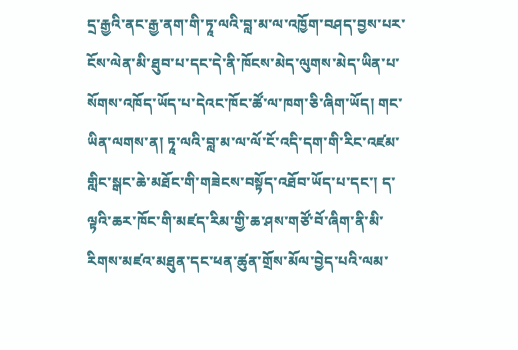དྲ་རྒྱའི་ནང་རྒྱ་ནག་གི་ཏཱ་ལའི་བླ་མ་ལ་འཁྱོག་བཤད་བྱས་པར་ངོས་ལེན་མི་ཐུབ་པ་དང་དེ་ནི་ཁོངས་མེད་ལུགས་མེད་ཡིན་པ་སོགས་འཁོད་ཡོད་པ་དེའང་ཁོང་ཚོ་ལ་ཁག་ཅི་ཞིག་ཡོད། གང་ཡིན་ལགས་ན། ཏཱ་ལའི་བླ་མ་ལ་ལོ་ངོ་འདི་དག་གི་རིང་འཛམ་གླིང་སྒང་ཆེ་མཐོང་གི་གཟེངས་བསྟོད་འཐོབ་ཡོད་པ་དང་། ད་ལྟའི་ཆར་ཁོང་གི་མཛད་རིམ་གྱི་ཆ་ཤས་གཙོ་བོ་ཞིག་ནི་མི་རིགས་མཛའ་མཐུན་དང་ཕན་ཚུན་གྲོས་མོལ་བྱེད་པའི་ལམ་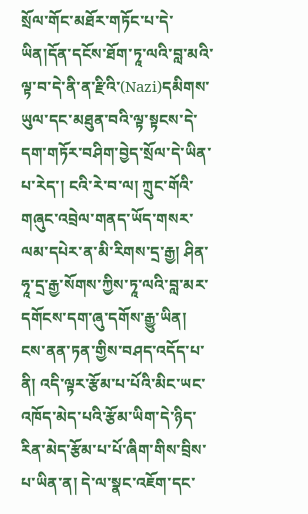སྲོལ་གོང་མཐོར་གཏོང་པ་དེ་ཡིན།དོན་དངོས་ཐོག་ཏཱ་ལའི་བླ་མའི་ལྟ་བ་དེ་ནི་ན་རྫིའི་(Nazi)དམིགས་ཡུལ་དང་མཐུན་བའི་ལྟ་སྟངས་དེ་དག་གཏོར་བཤིག་བྱེད་སྲོལ་དེ་ཡིན་པ་རེད་། ངའི་རེ་བ་ལ། ཀྲུང་གོའི་གཞུང་འབྲེལ་གནད་ཡོད་གསར་ལམ་དཔེར་ན་མི་རིགས་དྲ་རྒྱ། ཤིན་ཧཱ་དྲ་རྒྱ་སོགས་ཀྱིས་ཏཱ་ལའི་བླ་མར་དགོངས་དག་ཞུ་དགོས་རྒྱུ་ཡིན།
ངས་ནན་ཏན་གྱིས་བཤད་འདོད་པ་ནི། འདི་ལྟར་རྩོམ་པ་པོའི་མིང་ཡང་འཁོད་མེད་པའི་རྩོམ་ཡིག་དེ་ཉིད་རིན་མེད་རྩོམ་པ་པོ་ཞིག་གིས་བྲིས་པ་ཡིན་ན། དེ་ལ་སྣང་འཇོག་དང་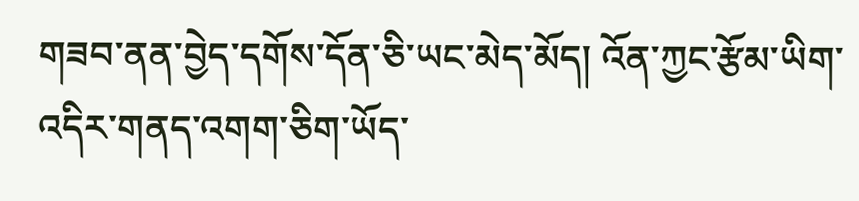གཟབ་ནན་བྱེད་དགོས་དོན་ཅི་ཡང་མེད་མོད། འོན་ཀྱང་རྩོམ་ཡིག་འདིར་གནད་འགག་ཅིག་ཡོད་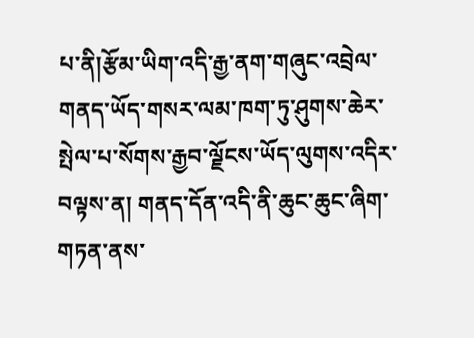པ་ནི།རྩོམ་ཡིག་འདི་རྒྱ་ནག་གཞུང་འབྲེལ་གནད་ཡོད་གསར་ལམ་ཁག་ཏུ་ཤུགས་ཆེར་སྤེལ་པ་སོགས་རྒྱབ་ལྗོངས་ཡོད་ལུགས་འདིར་བལྟས་ན། གནད་དོན་འདི་ནི་ཆུང་ཆུང་ཞིག་གཏན་ནས་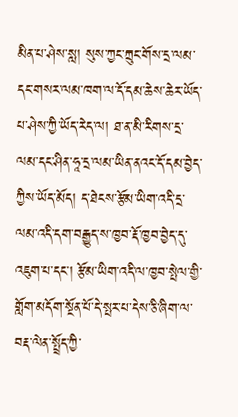མིན་པ་ཤེས་སླ། སུས་ཀྱང་ཀྲུང་གོས་དྲ་ལམ་དང་གསར་ལམ་ཁག་ལ་དོ་དམ་ཆེས་ཆེར་ཡོད་པ་ཤེས་ཀྱི་ཡོད་རེད་ལ། ཐ་ན་མི་རིགས་དྲ་ལམ་དང་ཤིན་ཧཱ་དྲ་ལམ་ཡིན་ནའང་དོ་དམ་བྱེད་ཀྱིས་ཡོད་མོད། ད་ཐེངས་རྩོམ་ཡིག་འདི་དྲ་ལམ་འདི་དག་བརྒྱུད་ས་ཁྱབ་རྡོ་ཁྱབ་བྱེད་དུ་འཇུག་པ་དང་། རྩོམ་ཡིག་འདི་ལ་ཁྱབ་སྤེལ་གྱི་གློག་མདོག་སྔོན་པོ་དེ་སྤར་པ་དེས་ཅི་ཞིག་ལ་བརྡ་ལེན་སྤྲོད་ཀྱི་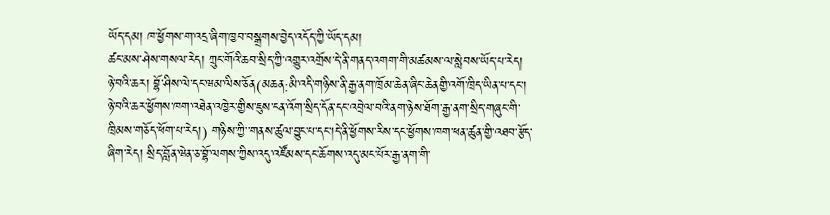ཡོད་དམ། ཁ་ཕྱོགས་ག་འདྲ་ཞིག་ཁྱབ་བསྒྲགས་བྱེད་འདོད་ཀྱི་ཡོད་དམ།
ཚང་མས་ཤེས་གསལ་རེད། ཀྲུང་གོའི་ཆབ་སྲིད་ཀྱི་འགྱུར་འགྲོས་དེ་ནི་གནད་འགག་གི་མཚམས་ལ་སླེབས་ཡོད་པ་རེད། ཉེ་བའི་ཆར། བྷོ་ཤིས་ལེ་དང་ཝམ་ལིས་ཅོན(མཆན:མི་འདི་གཉིས་ནི་རྒྱ་ནག་ཁྲོམ་ཆེན་ཞིང་ཆེནགྱི་འགོ་ཁྲིད་ཡིན་པ་དང་། ཉེ་བའི་ཆར་ཕྱོགས་ཁག་འཐེན་འཁྱེར་གྱིས་ཇུས་ངན་འོག་སྲིད་དོན་དང་འབྲེལ་བའི་ནག་ཉེས་ཐོག་རྒྱ་ནག་སྲིད་གཞུང་གི་ཁྲིམས་གཅོད་ཕོག་པ་རེད།) གཉིས་ཀྱི་་གནས་ཚུལ་བྱུང་པ་དང་།དེ་ནི་ཕྱོགས་རིས་དང་ཕྱོགས་ཁག་ཕན་ཚུན་གྱི་འཐབ་རྩོད་ཞིག་རེད། སྲིད་བློན་ཝེན་ཅ་བྷོ་ལགས་ཀྱིས་འདུ་འཛོམས་དང་ཆོགས་འདུ་མང་པོར་རྒྱ་ནག་གི་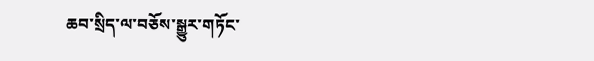ཆབ་སྲིད་ལ་བཅོས་སྒྱུར་གཏོང་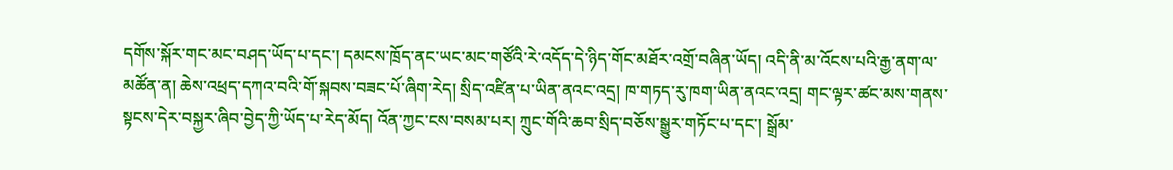དགོས་སྐོར་གང་མང་བཤད་ཡོད་པ་དང་། དམངས་ཁྲོད་ནང་ཡང་མང་གཙོའི་རེ་འདོད་དེ་ཉིད་གོང་མཐོར་འགྲོ་བཞིན་ཡོད། འདི་ནི་མ་འོངས་པའི་རྒྱ་ནག་ལ་མཚོན་ན། ཆེས་འཕྲད་དཀའ་བའི་གོ་སྐབས་བཟང་པོ་ཞིག་རེད། སྲིད་འཛིན་པ་ཡིན་ནའང་འདྲ། ཁ་གཏད་རུ་ཁག་ཡིན་ནའང་འདྲ། གང་ལྟར་ཚང་མས་གནས་སྟངས་དེར་བསྐྱར་ཞིབ་བྱེད་ཀྱི་ཡོད་པ་རེད་མོད། འོན་ཀྱང་ངས་བསམ་པར། ཀྲུང་གོའི་ཆབ་སྲིད་བཅོས་སྒྱུར་གཏོང་པ་དང་། སྒྲོམ་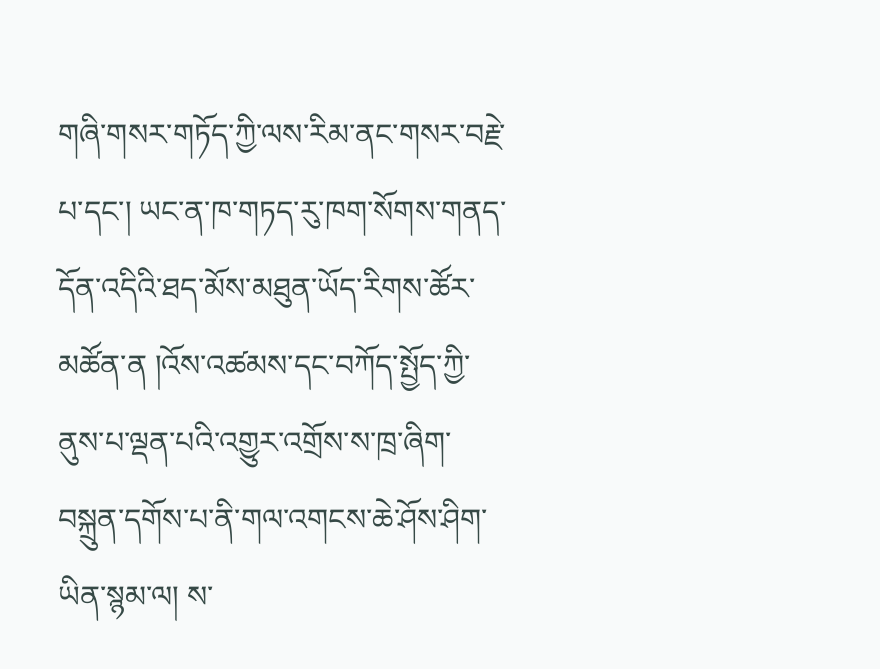གཞི་གསར་གཏོད་ཀྱི་ལས་རིམ་ནང་གསར་བརྗེ་པ་དང་། ཡང་ན་ཁ་གཏད་རུ་ཁག་སོགས་གནད་དོན་འདིའི་ཐད་མོས་མཐུན་ཡོད་རིགས་ཚོར་མཚོན་ན །འོས་འཚམས་དང་བཀོད་སྤྱོད་ཀྱི་ནུས་པ་ལྡན་པའི་འགྱུར་འགྲོས་ས་ཁྲ་ཞིག་བསྐྲུན་དགོས་པ་ནི་གལ་འགངས་ཆེ་ཤོས་ཤིག་ཡིན་སྙམ་ལ། ས་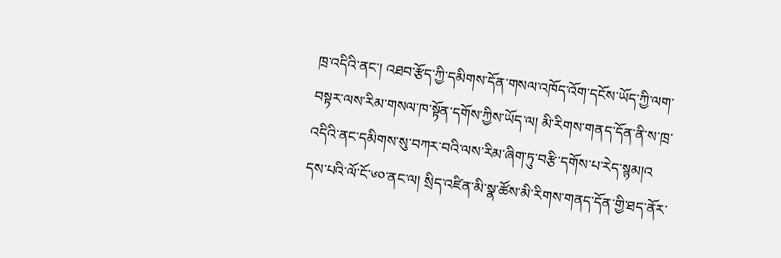ཁྲ་འདིའི་ནང་། འཐབ་རྩོད་ཀྱི་དམིགས་དོན་གསལ་འཁོད་འོག་དངོས་ཡོད་ཀྱི་ལག་བསྟར་ལས་རིམ་གསལ་ཁ་སྟོན་དགོས་ཀྱིས་ཡོད་ལ། མི་རིགས་གནད་དོན་ནི་ས་ཁྲ་འདིའི་ནང་དམིགས་སུ་བཀར་བའི་ལས་རིམ་ཞིག་ཏུ་བརྩི་དགོས་པ་རེད་སྙམ།འ དས་པའི་ལོ་ངོ་༦༠་ནང་ལ། སྲིད་འཛིན་མི་སྣ་ཚོས་མི་རིགས་གནད་དོན་གྱི་ཐད་ནོར་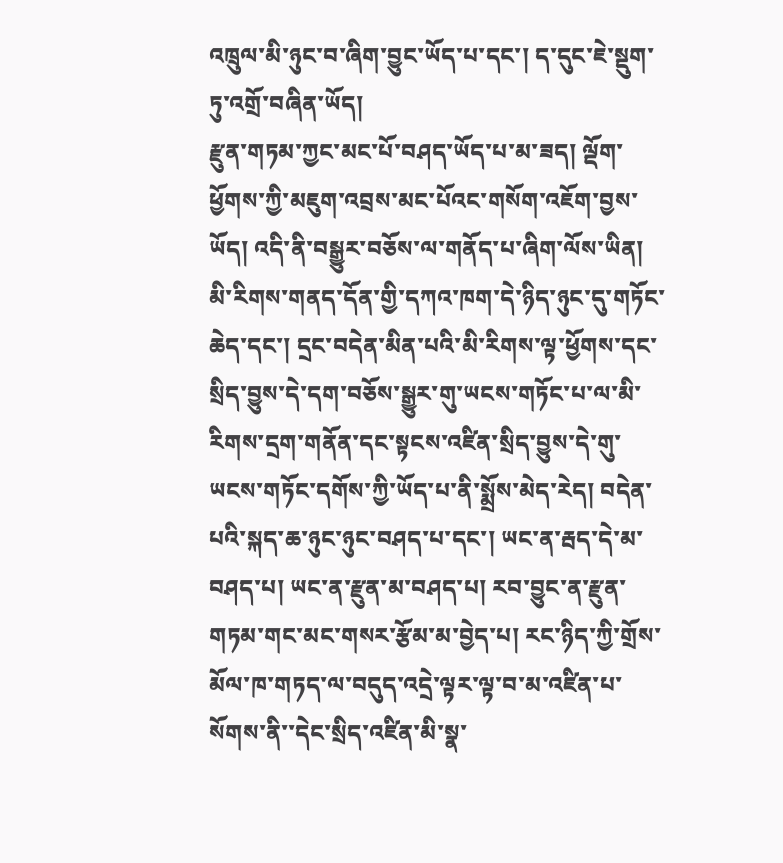འཁྲུལ་མི་ཉུང་བ་ཞིག་བྱུང་ཡོད་པ་དང་། ད་དུང་ཇེ་སྡུག་ཏུ་འགྲོ་བཞིན་ཡོད།
རྫུན་གཏམ་ཀྱང་མང་པོ་བཤད་ཡོད་པ་མ་ཟད། ལྡོག་ཕྱོགས་ཀྱི་མཇུག་འབྲས་མང་པོའང་གསོག་འཇོག་བྱས་ཡོད། འདི་ནི་བསྒྱུར་བཅོས་ལ་གནོད་པ་ཞིག་ལོས་ཡིན། མི་རིགས་གནད་དོན་གྱི་དཀའ་ཁག་དེ་ཉིད་ཉུང་དུ་གཏོང་ཆེད་དང་། དྲང་བདེན་མིན་པའི་མི་རིགས་ལྟ་ཕྱོགས་དང་སྲིད་བྱུས་དེ་དག་བཅོས་སྒྱུར་གུ་ཡངས་གཏོང་པ་ལ་མི་རིགས་དྲག་གནོན་དང་སྟངས་འཛིན་སྲིད་བྱུས་དེ་གུ་ཡངས་གཏོང་དགོས་ཀྱི་ཡོད་པ་ནི་སྨྲོས་མེད་རེད། བདེན་པའི་སྐད་ཆ་ཉུང་ཉུང་བཤད་པ་དང་། ཡང་ན་རྦད་དེ་མ་བཤད་པ། ཡང་ན་རྫུན་མ་བཤད་པ། རབ་བྱུང་ན་རྫུན་གཏམ་གང་མང་གསར་རྩོམ་མ་བྱེད་པ། རང་ཉིད་ཀྱི་གྲོས་མོལ་ཁ་གཏད་ལ་བདུད་འདྲེ་ལྟར་ལྟ་བ་མ་འཛིན་པ་སོགས་ནི་་དེང་སྲིད་འཛིན་མི་སྣ་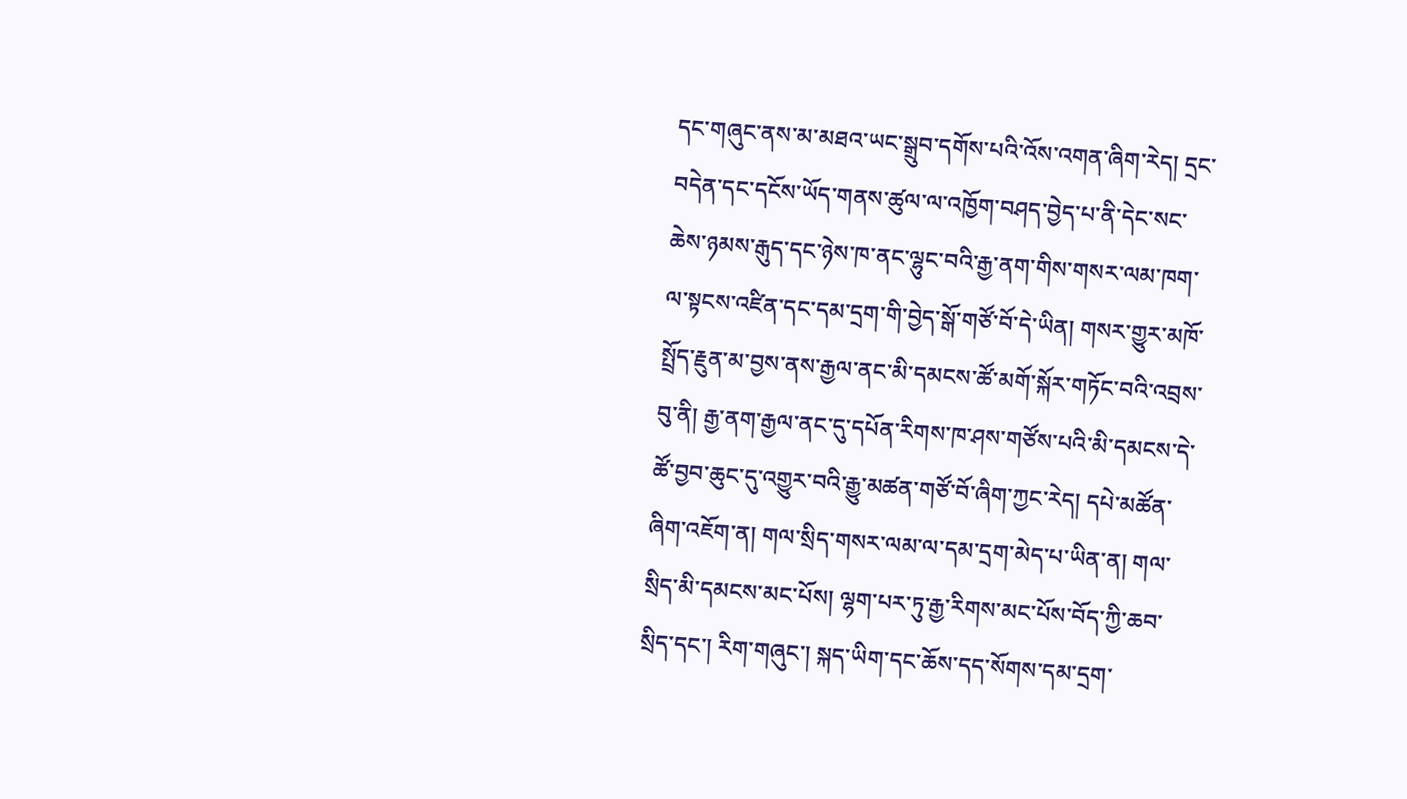དང་གཞུང་ནས་མ་མཐའ་ཡང་སྒྲུབ་དགོས་པའི་འོས་འགན་ཞིག་རེད། དྲང་བདེན་དང་དངོས་ཡོད་གནས་ཚུལ་ལ་འཁྱོག་བཤད་བྱེད་པ་ནི་དེང་སང་ཆེས་ཉམས་རྒུད་དང་ཉེས་ཁ་ནང་ལྷུང་བའི་རྒྱ་ནག་གིས་གསར་ལམ་ཁག་ལ་སྟངས་འཛིན་དང་དམ་དྲག་གི་བྱེད་སྒོ་གཙོ་བོ་དེ་ཡིན། གསར་གྱུར་མཁོ་སྤྲོད་རྗུན་མ་བྱས་ནས་རྒྱལ་ནང་མི་དམངས་ཚོ་མགོ་སྐོར་གཏོང་བའི་འབྲས་བུ་ནི། རྒྱ་ནག་རྒྱལ་ནང་དུ་དཔོན་རིགས་ཁ་ཤས་གཙོས་པའི་མི་དམངས་དེ་ཚོ་བྱབ་ཆུང་དུ་འགྱུར་བའི་རྒྱུ་མཚན་གཙོ་བོ་ཞིག་ཀྱང་རེད། དཔེ་མཚོན་ཞིག་འཇོག་ན། གལ་སྲིད་གསར་ལམ་ལ་དམ་དྲག་མེད་པ་ཡིན་ན། གལ་སྲིད་མི་དམངས་མང་པོས། ལྷག་པར་ཏུ་རྒྱ་རིགས་མང་པོས་བོད་ཀྱི་ཆབ་སྲིད་དང་། རིག་གཞུང་། སྐད་ཡིག་དང་ཆོས་དད་སོགས་དམ་དྲག་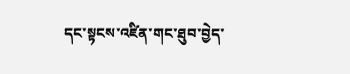དང་སྟངས་འཛིན་གང་ཐུབ་བྱེད་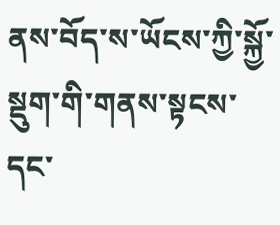ནས་བོད་ས་ཡོངས་ཀྱི་སྐྱོ་སྡུག་གི་གནས་སྟངས་དང་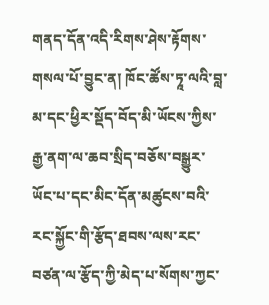གནད་དོན་འདི་རིགས་ཤེས་རྟོགས་གསལ་པོ་བྱུང་ན། ཁོང་ཚོས་ཏཱ་ལའི་བླ་མ་དང་ཕྱིར་སྡོད་བོད་མི་ཡོངས་ཀྱིས་རྒྱ་ནག་ལ་ཆབ་སྲིད་བཅོས་བསྒྱུར་ཡོང་པ་དང་མིང་དོན་མཚུངས་བའི་རང་སྐྱོང་གི་རྩོད་ཐབས་ལས་རང་བཙན་ལ་རྩོད་ཀྱི་མེད་པ་སོགས་ཀྱང་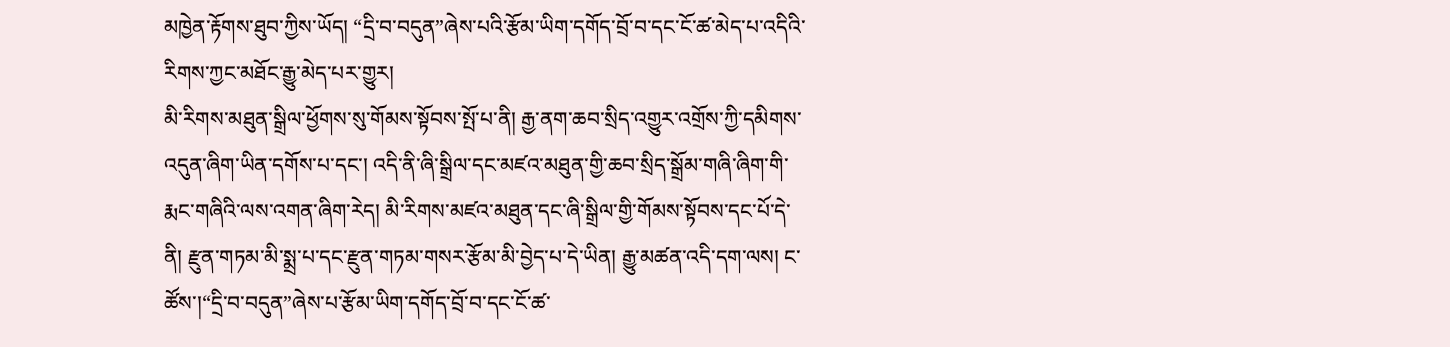མཁྱེན་རྟོགས་ཐུབ་ཀྱིས་ཡོད། “དྲི་བ་བདུན”ཞེས་པའི་རྩོམ་ཡིག་དགོད་བྲོ་བ་དང་ངོ་ཚ་མེད་པ་འདིའི་རིགས་ཀྱང་མཐོང་རྒྱུ་མེད་པར་གྱུར།
མི་རིགས་མཐུན་སྒྲིལ་ཕྱོགས་སུ་གོམས་སྟོབས་སྤོ་པ་ནི། རྒྱ་ནག་ཆབ་སྲིད་འགྱུར་འགྲོས་ཀྱི་དམིགས་འདུན་ཞིག་ཡིན་དགོས་པ་དང་། འདི་ནི་ཞི་སྒྲིལ་དང་མཛའ་མཐུན་གྱི་ཆབ་སྲིད་སྒྲོམ་གཞི་ཞིག་གི་རྨང་གཞིའི་ལས་འགན་ཞིག་རེད། མི་རིགས་མཛའ་མཐུན་དང་ཞི་སྒྲིལ་གྱི་གོམས་སྟོབས་དང་པོ་དེ་ནི། རྫུན་གཏམ་མི་སྨྲ་པ་དང་རྫུན་གཏམ་གསར་རྩོམ་མི་བྱེད་པ་དེ་ཡིན། རྒྱུ་མཚན་འདི་དག་ལས། ང་ཚོས་།“དྲི་བ་བདུན”ཞེས་པ་རྩོམ་ཡིག་དགོད་བྲོ་བ་དང་ངོ་ཚ་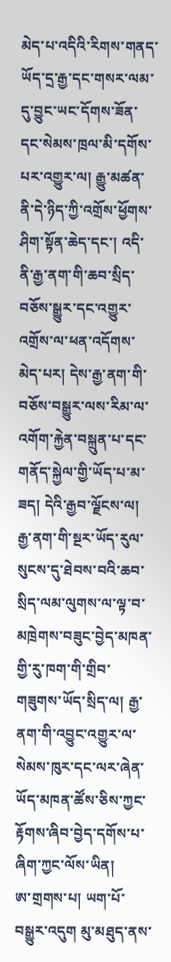མེད་པ་འདིའི་རིགས་གནད་ཡོད་དྲ་རྒྱ་དང་གསར་ལམ་དུ་བྱུང་ཡང་དོགས་ཟོན་དང་སེམས་ཁྲལ་མི་དགོས་པར་འགྱུར་ལ། རྒྱུ་མཚན་ནི་དེ་ཉིད་ཀྱི་འགྲོས་ཕྱོགས་ཤིག་སྟོན་ཆེད་དང་། འདི་ནི་རྒྱ་ནག་གི་ཆབ་སྲིད་བཅོས་སྒྱུར་དང་འགྱུར་འགྲོས་ལ་ཕན་འདོགས་མེད་པར། དེས་རྒྱ་ནག་གི་བཅོས་བསྒྱུར་ལས་རིམ་ལ་འགོག་རྐྱེན་བསྐྲུན་པ་དང་གནོད་སྐྱེལ་གྱི་ཡོད་པ་མ་ཟད། དེའི་རྒྱབ་ལྗོངས་ལ། རྒྱ་ནག་གི་སྔར་ཡོད་རུལ་སུངས་དུ་ཐེབས་བའི་ཆབ་སྲིད་ལམ་ལུགས་ལ་ལྟ་བ་མཁྲེགས་བཟུང་བྱེད་མཁན་གྱི་རུ་ཁག་གི་གྲིབ་གཟུགས་ཡོད་སྲིད་ལ། རྒྱ་ནག་གི་འབྱུང་འགྱུར་ལ་སེམས་ཁུར་དང་ལར་ཞེན་ཡོད་མཁན་ཚོས་ཅིས་ཀྱང་རྟོགས་ཞིབ་བྱེད་དགོས་པ་ཞིག་ཀྱང་ལོས་ཡིན།
ཨ་གྲགས་པ། ཡག་པོ་བསྒྱུར་འདུག མུ་མཐུད་ནས་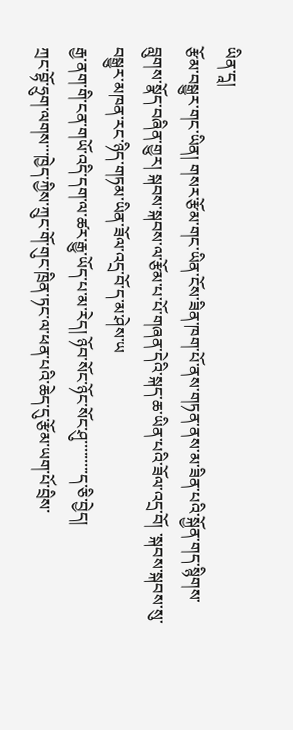ཡིན་དཱ།
རྩོམ་བསྒྱུར་གང་ཡིན། གསར་རྩོམ་གང་ཡིན་ངོས་ཟིན་ཁག་པོ་ནས་གཏན་ནས་མ་ཟིན་པའི་སྐྱོན་གད་སྙིགས་བླུགས་སྣོད་བཞིན་གྱུར། སྐབས་སྐབས་ལ་རྩོམ་པ་པོ་གཞན་དེའི་སྐད་ཆ་ཡིན་པའི་ཟོལ་འདྲ་བོ། ་སྐབས་སྐབས་སུ་བསྒྱུར་མཁན་རང་ཉིད་གཏམ་ཡིན་ཟོལ་འདྲ་བོ་ད་མ་ཤེས་ཡ
རྒྱ་ནག་གི་ངན་གཡོ་འདི་དག་ལ་ཚར་རྒྱུ་ཡོད་པ་མ་རེད། ཉོབ་སོང་ཉོང་སོང་ཤུ་་་་་་་་་ད་ཅི་བྱེད།
ཀྲང་བྷོ་ཧྲུག་ལགས་་་ཁྱེད་ཀྱིས་ཀྲུང་གོ་གུང་ཁྲིན་ཏང་ལ་ཕན་པའི་ཆེད་དུ་རྩོམ་ཡག་པོ་བྲིས་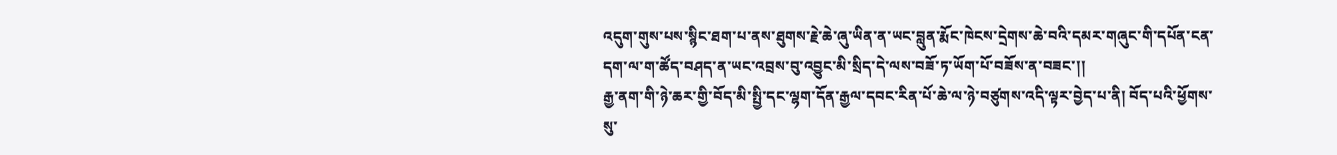འདུག་གུས་པས་སྙིང་ཐག་པ་ནས་ཐུགས་རྗེ་ཆེ་ཞུ་ཡིན་ན་ཡང་བླུན་རྨོང་ཁེངས་དྲེགས་ཆེ་བའི་དམར་གཞུང་གི་དཔོན་ངན་དག་ལ་ག་ཚོད་བཤད་ན་ཡང་འབྲས་བུ་འབྱུང་མི་སྲིད་དེ་ལས་བཟོ་ཏ་ཡོག་པོ་བཟོས་ན་བཟང་།།
རྒྱ་ནག་གི་ཉེ་ཆར་གྱི་བོད་མི་སྤྱི་དང་ལྷག་དོན་རྒྱལ་དབང་རིན་པོ་ཆེ་ལ་ཉེ་བཙུགས་འདི་ལྟར་བྱེད་པ་ནི། བོད་པའི་ཕྱོགས་སུ་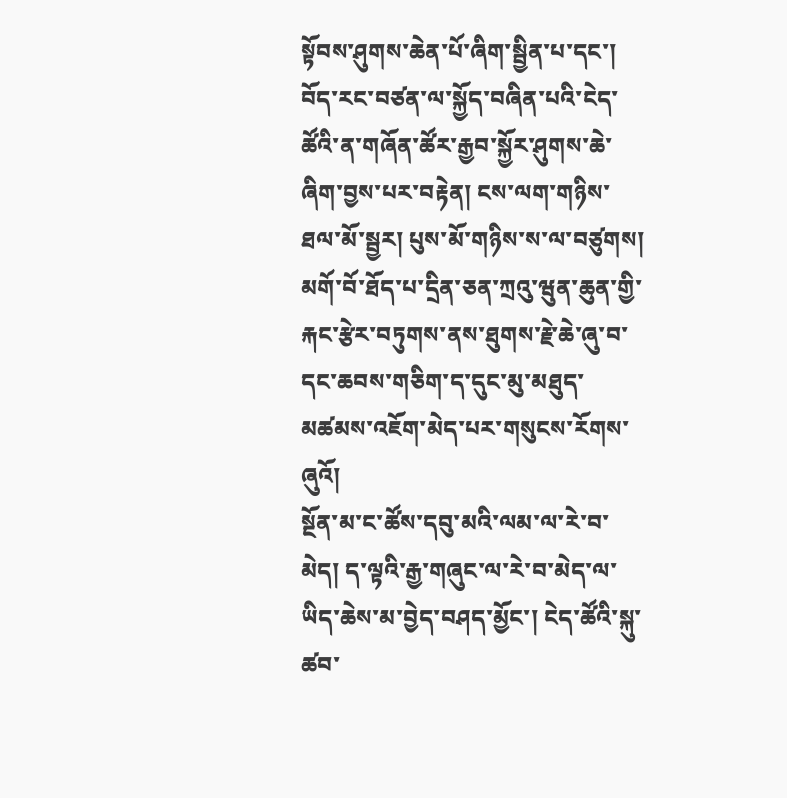སྟོབས་ཤུགས་ཆེན་པོ་ཞིག་སྦྱིན་པ་དང་། བོད་རང་བཙན་ལ་སྐྱོད་བཞིན་པའི་ངེད་ཚོའི་ན་གཞོན་ཚོར་རྒྱབ་སྐྱོར་ཤུགས་ཆེ་ཞིག་བྱས་པར་བརྟེན། ངས་ལག་གཉིས་ཐལ་མོ་སྦྱར། པུས་མོ་གཉིས་ས་ལ་བཙུགས། མགོ་བོ་ཐོད་པ་དྲིན་ཅན་ཀྲའུ་ཝུན་ཆུན་གྱི་རྐང་རྩེར་བཏུགས་ནས་ཐུགས་རྗེ་ཆེ་ཞུ་བ་དང་ཆབས་གཅིག་ད་དུང་མུ་མཐུད་མཚམས་འཇོག་མེད་པར་གསུངས་རོགས་ཞུའོ།
སྔོན་མ་ང་ཚོས་དབུ་མའི་ལམ་ལ་རེ་བ་མེད། ད་ལྟའི་རྒྱ་གཞུང་ལ་རེ་བ་མེད་ལ་ཡིད་ཆེས་མ་བྱེད་བཤད་མྱོང་། ངེད་ཚོའི་སྐུ་ཚབ་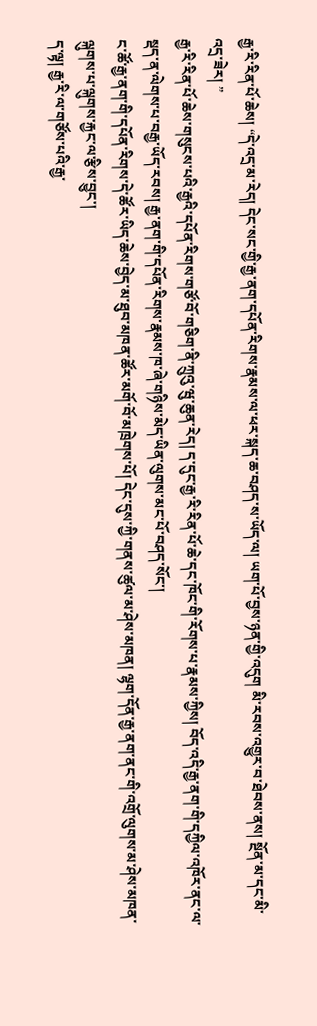རྒྱ་རི་རིན་པོ་ཆེས། “དེ་འདྲ་མ་རེད། དེང་སང་གྱི་རྒྱ་ནག་དཔོན་རིགས་རྣམས་ལ་ཕར་སྐད་ཆ་བཤད་ས་ཡོད་ལ། ཡག་པོ་བྱས་ཉན་གྱི་འདུག མི་རབས་འགྱུར་བ་ཐེབས་ནས། སྔོན་མ་དང་མི་འདྲ་ཟེར། ”
རྒྱ་རི་རིན་པོ་ཆེས་གསུངས་པའི་རྒྱའི་དཔོན་རིགས་གཙོ་བོ་གཅིག་ནི་ཀྲུའུ་ཝུ་ཆུན་རེད། ད་དུང་རྒྱ་རི་རིན་པོ་ཆེ་དང་ཁོང་གི་རོགས་པ་རྣམས་ཀྱིས། བོད་འདི་རྒྱ་ནག་གི་དཀྱིལ་འཁོར་ནང་ལ་སྡད་ན་ལེགས་པ་བརྒྱ་ཡོད་རབས། རྒྱ་ནག་གི་དཔོན་རིགས་རྣམས་ཁ་ཞེ་གཉིས་མེད་ཡིན་ལུགས་མང་པོ་བཤད་སོང་།
ང་ཚོ་རྒྱ་ནག་གི་དཔོན་རིགས་དེ་ཚོར་ཡིད་ཆེས་བྱེད་མ་ཐུབ་མཁན་ཚོར་མགོ་བོ་མཁྲེགས་པོ། དེང་དུས་ཀྱི་གནས་ཚུལ་མ་ཤེས་མཁན། ལྷག་དོན་རྒྱ་ནག་ནང་གི་འགྲོ་ལུགས་མ་ཤེས་མཁན་ལྐུགས་པ་ལྐུགས་རྐྱང་ལ་རྩིས་བྱུང་།
ད་ལྟ། རྒྱ་རི་ལ་གཙོས་པའི་རྒྱ་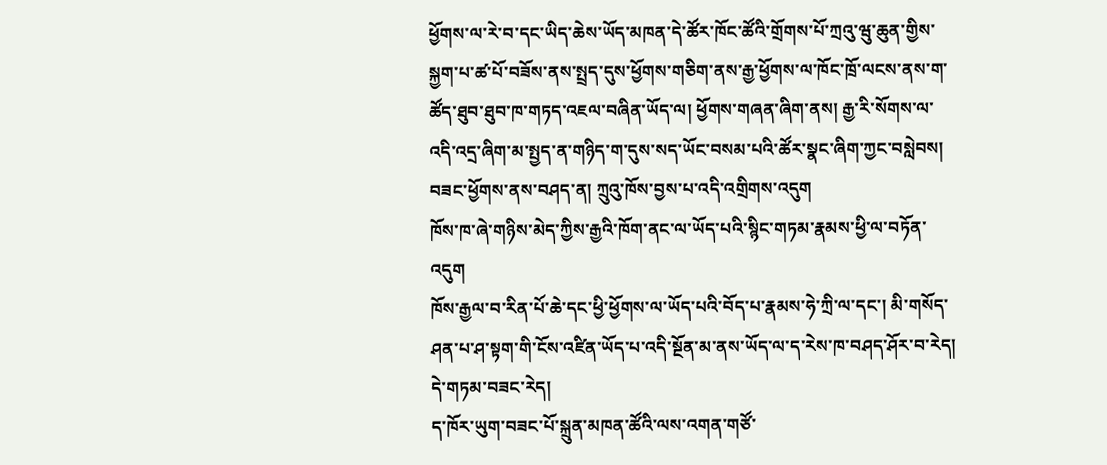ཕྱོགས་ལ་རེ་བ་དང་ཡིད་ཆེས་ཡོད་མཁན་དེ་ཚོར་ཁོང་ཚོའི་གྲོགས་པོ་ཀྲའུ་ཝུ་ཆུན་གྱིས་སྐྱག་པ་ཚ་པོ་བཟོས་ནས་སྤྲད་དུས་ཕྱོགས་གཅིག་ནས་རྒྱ་ཕྱོགས་ལ་ཁོང་ཁྲོ་ལངས་ནས་ག་ཚོད་ཐུབ་ཐུབ་ཁ་གཏད་འཇལ་བཞིན་ཡོད་ལ། ཕྱོགས་གཞན་ཞིག་ནས། རྒྱ་རི་སོགས་ལ་འདི་འདྲ་ཞིག་མ་སྤྱད་ན་གཉིད་ག་དུས་སད་ཡོང་བསམ་པའི་ཚོར་སྣང་ཞིག་ཀྱང་བསླེབས།
བཟང་ཕྱོགས་ནས་བཤད་ན། ཀྲུའུ་ཁོས་བྱས་པ་འདི་འགྲིགས་འདུག
ཁོས་ཁ་ཞེ་གཉིས་མེད་ཀྱིས་རྒྱའི་ཁོག་ནང་ལ་ཡོད་པའི་སྙིང་གཏམ་རྣམས་ཕྱི་ལ་བཏོན་འདུག
ཁོས་རྒྱལ་བ་རིན་པོ་ཆེ་དང་ཕྱི་ཕྱོགས་ལ་ཡོད་པའི་བོད་པ་རྣམས་ཧེ་ཀྲི་ལ་དང་། མི་གསོད་ཤན་པ་ཤ་སྟག་གི་ངོས་འཛིན་ཡོད་པ་འདི་སྔོན་མ་ནས་ཡོད་ལ་ད་རེས་ཁ་བཤད་ཤོར་བ་རེད། དེ་གཏམ་བཟང་རེད།
ད་ཁོར་ཡུག་བཟང་པོ་སྐྲུན་མཁན་ཚོའི་ལས་འགན་གཙོ་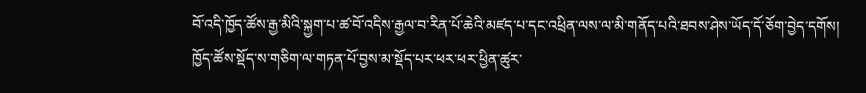བོ་འདི་ཁྱོད་ཚོས་རྒྱ་མིའི་སྐྱག་པ་ཚ་བོ་འདིས་རྒྱལ་བ་རིན་པོ་ཆེའི་མཛད་པ་དང་འཕྲིན་ལས་ལ་མི་གནོད་པའི་ཐབས་ཤེས་ཡོད་དོ་ཅོག་བྱེད་དགོས།
ཁྱོད་ཚོས་སྡོད་ས་གཅིག་ལ་གཏན་པོ་བྱས་མ་སྡོད་པར་ཕར་ཕར་ཕྱིན་ཚུར་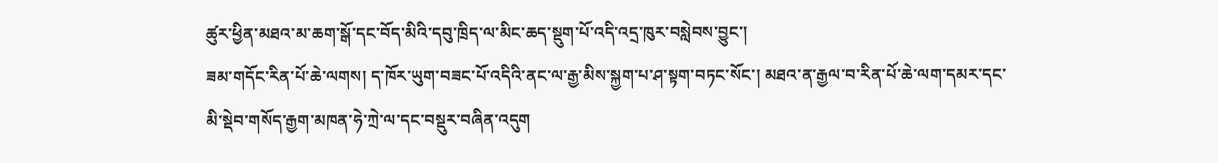ཚུར་ཕྱིན་མཐའ་མ་ཆག་སྒོ་དང་བོད་མིའི་དབུ་ཁྲིད་ལ་མིང་ཆད་སྡུག་པོ་འདི་འདྲ་ཁུར་བསླེབས་བྱུང་།
ཟམ་གདོང་རིན་པོ་ཆེ་ལགས། ད་ཁོར་ཡུག་བཟང་པོ་འདིའི་ནང་ལ་རྒྱ་མིས་སྐྱག་པ་ཤ་སྟག་བཏང་སོང་། མཐའ་ན་རྒྱལ་བ་རིན་པོ་ཆེ་ལག་དམར་དང་མི་སྡེབ་གསོད་རྒྱག་མཁན་ཧེ་ཀྲེ་ལ་དང་བསྡུར་བཞིན་འདུག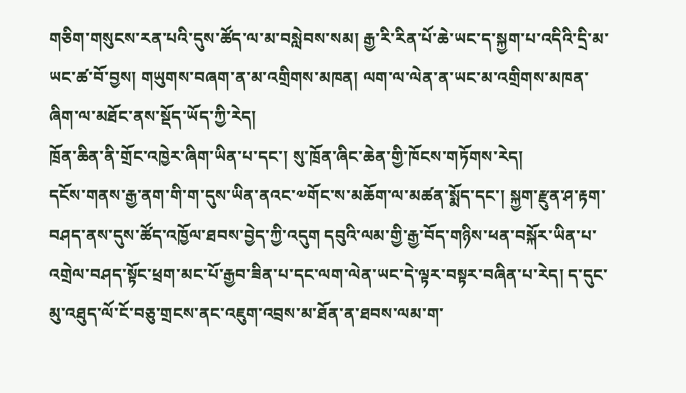གཅིག་གསུངས་རན་པའི་དུས་ཚོད་ལ་མ་བསླེབས་སམ། རྒྱ་རི་རིན་པོ་ཆེ་ཡང་ད་སྐྱག་པ་འདིའི་དྲི་མ་ཡང་ཚ་བོ་བྱས། གཡུགས་བཞག་ན་མ་འགྲིགས་མཁན། ལག་ལ་ལེན་ན་ཡང་མ་འགྲིགས་མཁན་ཞིག་ལ་མཐོང་ནས་སྡོད་ཡོད་ཀྱི་རེད།
ཁྲོན་ཆིན་ནི་གྲོང་འཁྱེར་ཞིག་ཡིན་པ་དང་། སུ་ཁྲོན་ཞིང་ཆེན་གྱི་ཁོངས་གཏོགས་རེད།
དངོས་གནས་རྒྱ་ནག་གི་ག་དུས་ཡིན་ནའང་༧གོང་ས་མཆོག་ལ་མཚན་སྨོད་དང་། སྐྱག་རྫུན་ཤ་རྟག་བཤད་ནས་དུས་ཚོད་འཁྱོལ་ཐབས་བྱེད་ཀྱི་འདུག དབུའི་ལམ་གྱི་རྒྱ་བོད་གཉིས་ཕན་བསྐོར་ཡིན་པ་འགྲེལ་བཤད་སྟོང་ཕྲག་མང་པོ་རྒྱབ་ཟིན་པ་དང་ལག་ལེན་ཡང་དེ་ལྟར་བསྟར་བཞིན་པ་རེད། ད་དུང་མུ་འཐུད་ལོ་ངོ་བཅུ་གྲངས་ནང་འཇུག་འབྲས་མ་ཐོན་ན་ཐབས་ལམ་ག་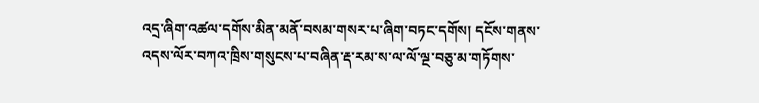འདྲ་ཞིག་འཚལ་དགོས་མིན་མནོ་བསམ་གསར་པ་ཞིག་བཏང་དགོས། དངོས་གནས་འདས་ལོར་བཀའ་ཁྲིས་གསུངས་པ་བཞིན་རྡ་རམ་ས་ལ་ལོ་ལྔ་བཅུ་མ་གཏོགས་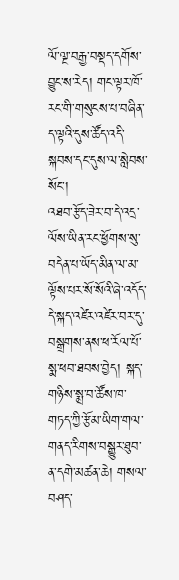ལོ་ལྔ་བརྒྱ་བསྡད་དགོས་བྱུང་ས་རེད། གང་ལྟར་ཁོ་རང་གི་གསུངས་པ་བཞིན་ད་ལྟའི་དུས་ཚོད་འདི་སྐབས་དང་དུས་ལ་སླེབས་སོང་།
འཐབ་རྩོད་ཟེར་བ་དེ་འདྲ་ལོས་ཡིན་རང་ཕྱོགས་སུ་བདེན་པ་ཡོད་མིན་ལ་མ་ལྟོས་པར་སོ་སོའི་ཞེ་འདོད་དེ་སྐད་འཛེར་འཛེར་བར་དུ་བསྒྲགས་ནས་ཕ་རོལ་པོ་སྨ་ཕབ་ཐབས་བྱེད། སྐད་གཉིས་སྨྲ་བ་ཚོས་ཁ་གཏད་ཀྱི་རྩོམ་ཡིག་གལ་གནད་རིགས་བསྒྱུར་ཐུབ་ན་དགེ་མཚན་ཆེ། གསལ་བཤད་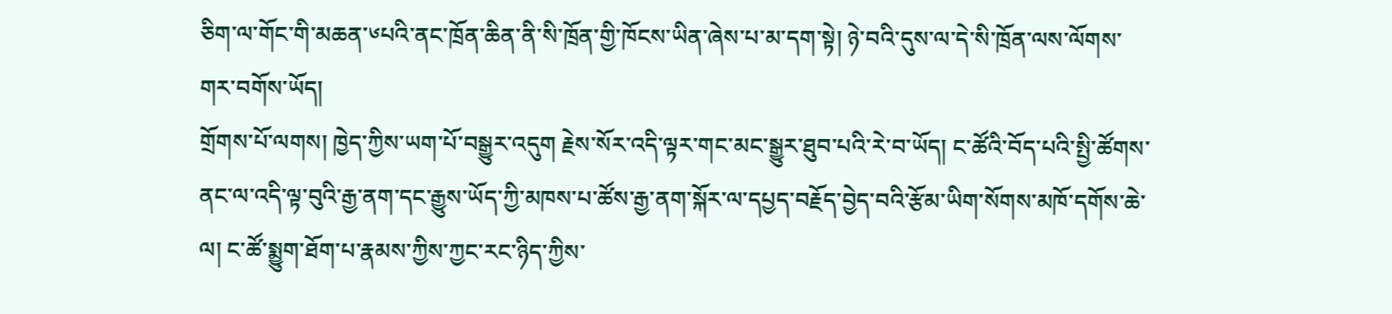ཅིག་ལ་གོང་གི་མཆན་༦པའི་ནང་ཁྲོན་ཆིན་ནི་སི་ཁྲོན་གྱི་ཁོངས་ཡིན་ཞེས་པ་མ་དག་སྟེ། ཉེ་བའི་དུས་ལ་དེ་སི་ཁྲོན་ལས་ལོགས་གར་བགོས་ཡོད།
གྲོགས་པོ་ལགས། ཁྱེད་ཀྱིས་ཡག་པོ་བསྒྱུར་འདུག རྗེས་སོར་འདི་ལྟར་གང་མང་སྒྱུར་ཐུབ་པའི་རེ་བ་ཡོད། ང་ཚོའི་བོད་པའི་སྤྱི་ཚོགས་ནང་ལ་འདི་ལྟ་བུའི་རྒྱ་ནག་དང་རྒྱུས་ཡོད་ཀྱི་མཁས་པ་ཚོས་རྒྱ་ནག་སྐོར་ལ་དཔྱད་བརྗོད་བྱེད་བའི་རྩོམ་ཡིག་སོགས་མཁོ་དགོས་ཆེ་ལ། ང་ཚོ་སྨྱུག་ཐོག་པ་རྣམས་ཀྱིས་ཀྱང་རང་ཉིད་ཀྱིས་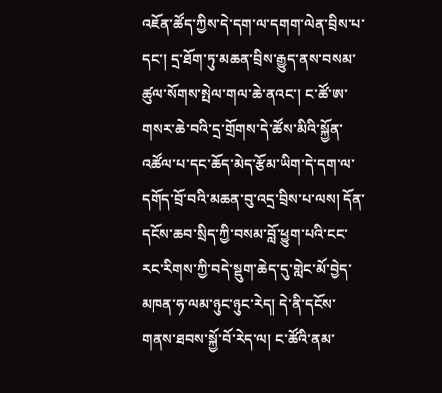འཇོན་ཚོད་ཀྱིས་དེ་དག་ལ་དགག་ལེན་བྲིས་པ་དང་། དྲ་ཐོག་ཏུ་མཆན་བྲིས་རྒྱུད་ནས་བསམ་ཚུལ་སོགས་སྤེལ་གལ་ཆེ་ནའང་། ང་ཚོ་ཨ་གསར་ཆེ་བའི་དྲ་གྲོགས་དེ་ཚོས་མིའི་སྐྱོན་འཚོལ་པ་དང་ཆོད་མེད་རྩོམ་ཡིག་དེ་དག་ལ་དགོད་བྲོ་བའི་མཆན་བུ་འདྲ་བྲིས་པ་ལས། དོན་དངོས་ཆབ་སྲིད་ཀྱི་བསམ་བློ་ཕྱུག་པའི་ངང་རང་རིགས་ཀྱི་བདེ་སྡུག་ཆེད་དུ་གླེང་མོ་བྱེད་མཁན་ཧ་ལམ་ཉུང་ཉུང་རེད། དེ་ནི་དངོས་གནས་ཐབས་སྐྱོ་བོ་རེད་ལ། ང་ཚོའི་ནམ་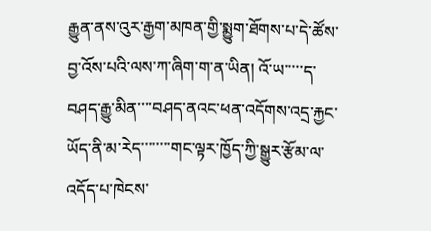རྒྱུན་ནས་འུར་རྒྱག་མཁན་གྱི་སྨྱུག་ཐོགས་པ་དེ་ཚོས་བྱ་འོས་པའི་ལས་ཀ་ཞིག་ག་ན་ཡིན། འོ་ཡ་་་་་ད་བཤད་རྒྱུ་མིན་་་་བཤད་ནའང་ཕན་འདོགས་འདྲ་རྐྱང་ཡོད་ནི་མ་རེད་་་་་་་་གང་ལྟར་ཁྱོད་ཀྱི་སྒྱུར་རྩོམ་ལ་འདོད་པ་ཁེངས་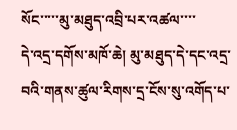སོང་་་་་མུ་མཐུད་འབྲི་པར་འཚལ་་་་
དེ་འདྲ་དགོས་མཁོ་ཆེ། མུ་མཐུད་དེ་དང་འདྲ་བའི་གནས་ཚུལ་རིགས་དྲ་ངོས་སུ་འགོད་པ་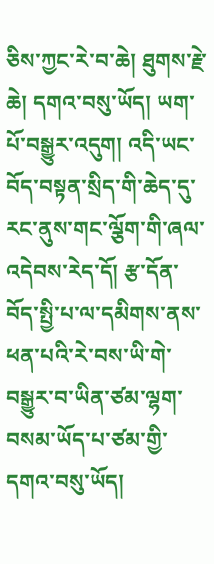ཅིས་ཀྱང་རེ་བ་ཆེ། ཐུགས་རྗེ་ཆེ། དགའ་བསུ་ཡོད། ཡག་པོ་བསྒྱུར་འདུག། འདི་ཡང་བོད་བསྟན་སྲིད་གི་ཆེད་དུ་རང་ནུས་གང་ལྕོག་གི་ཞལ་འདེབས་རེད་དོ། རྩ་དོན་བོད་སྤྱི་པ་ལ་དམིགས་ནས་ཕན་པའི་རེ་བས་ཡི་གེ་བསྒྱུར་བ་ཡིན་ཙམ་ལྷག་བསམ་ཡོད་པ་ཙམ་གྱི་དགའ་བསུ་ཡོད།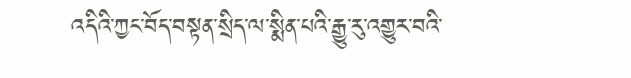འདིའི་ཀྱང་བོད་བསྟན་སྲིད་ལ་སྨིན་པའི་རྒྱུ་རུ་འགྱུར་བའི་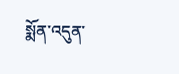སྨོན་འདུན་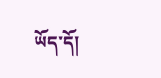ཡོད་དོ།